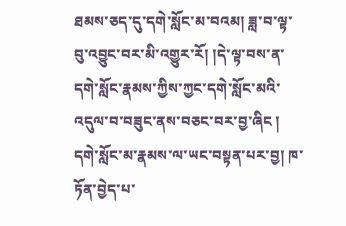ཐམས་ཅད་དུ་དགེ་སློང་མ་བའམ། ཟླ་བ་ལྟ་བུ་འབྱུང་བར་མི་འགྱུར་རོ། །དེ་ལྟ་བས་ན་དགེ་སློང་རྣམས་ཀྱིས་ཀྱང་དགེ་སློང་མའི་འདུལ་བ་བཟུང་ནས་བཅང་བར་བྱ་ཞིང ། དགེ་སློང་མ་རྣམས་ལ་ཡང་བསྟན་པར་བྱ། ཁ་ཏོན་བྱེད་པ་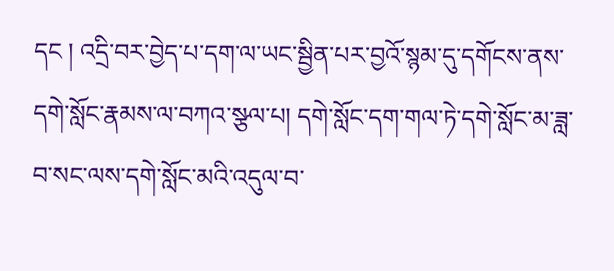དང ། འདྲི་བར་བྱེད་པ་དག་ལ་ཡང་སྦྱིན་པར་བྱའོ་སྙམ་དུ་དགོངས་ནས་དགེ་སློང་རྣམས་ལ་བཀའ་སྩལ་པ། དགེ་སློང་དག་གལ་ཏེ་དགེ་སློང་མ་ཟླ་བ་སང་ལས་དགེ་སློང་མའི་འདུལ་བ་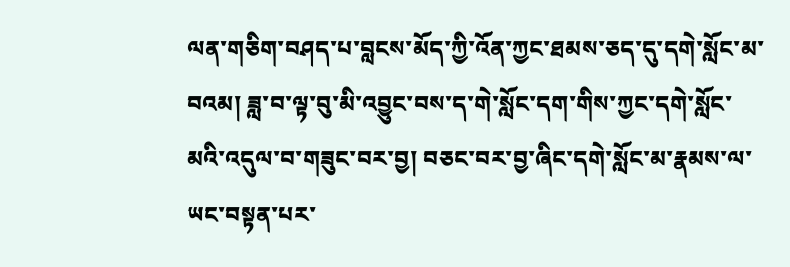ལན་གཅིག་བཤད་པ་བླངས་མོད་ཀྱི་འོན་ཀྱང་ཐམས་ཅད་དུ་དགེ་སློང་མ་བའམ། ཟླ་བ་ལྟ་བུ་མི་འབྱུང་བས་ད་གེ་སློང་དག་གིས་ཀྱང་དགེ་སློང་མའི་འདུལ་བ་གཟུང་བར་བྱ། བཅང་བར་བྱ་ཞིང་དགེ་སློང་མ་རྣམས་ལ་ཡང་བསྟན་པར་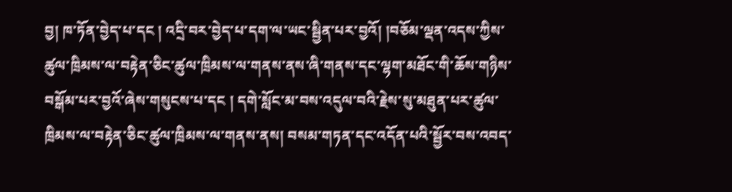བྱ། ཁ་ཏོན་བྱེད་པ་དང ། འདྲི་བར་བྱེད་པ་དག་ལ་ཡང་སྦྱིན་པར་བྱའོ། །བཅོམ་ལྡན་འདས་ཀྱིས་ཚུལ་ཁྲིམས་ལ་བརྟེན་ཅིང་ཚུལ་ཁྲིམས་ལ་གནས་ནས་ཞི་གནས་དང་ལྷག་མཐོང་གི་ཆོས་གཉིས་བསྒོམ་པར་བྱའོ་ཞེས་གསུངས་པ་དང ། དགེ་སློང་མ་བས་འདུལ་བའི་རྗེས་སུ་མཐུན་པར་ཚུལ་ཁྲིམས་ལ་བརྟེན་ཅིང་ཚུལ་ཁྲིམས་ལ་གནས་ནས། བསམ་གཏན་དང་འདོན་པའི་སྦྱོར་བས་འབད་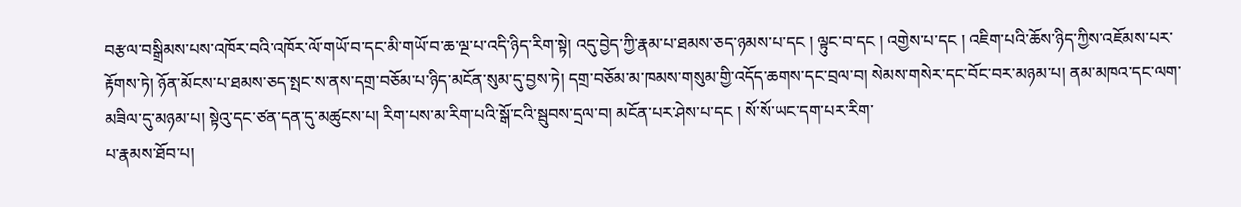བརྩལ་བསྒྲིམས་པས་འཁོར་བའི་འཁོར་ལོ་གཡོ་བ་དང་མི་གཡོ་བ་ཆ་ལྔ་པ་འདི་ཉིད་རིག་སྟེ། འདུ་བྱེད་ཀྱི་རྣམ་པ་ཐམས་ཅད་ཉམས་པ་དང ། ལྟུང་བ་དང ། འགྱེས་པ་དང ། འཇིག་པའི་ཆོས་ཉིད་ཀྱིས་འཇོམས་པར་རྟོགས་ཏེ། ཉོན་མོངས་པ་ཐམས་ཅད་སྤང་ས་ནས་དགྲ་བཅོམ་པ་ཉིད་མངོན་སུམ་དུ་བྱས་ཏེ། དགྲ་བཅོམ་མ་ཁམས་གསུམ་གྱི་འདོད་ཆགས་དང་བྲལ་བ། སེམས་གསེར་དང་བོང་བར་མཉམ་པ། ནམ་མཁའ་དང་ལག་མཟིལ་དུ་མཉམ་པ། སྟེའུ་དང་ཙན་དན་དུ་མཚུངས་པ། རིག་པས་མ་རིག་པའི་སྒོ་ངའི་སྦུབས་དྲལ་བ། མངོན་པར་ཤེས་པ་དང ། སོ་སོ་ཡང་དག་པར་རིག་
པ་རྣམས་ཐོབ་པ།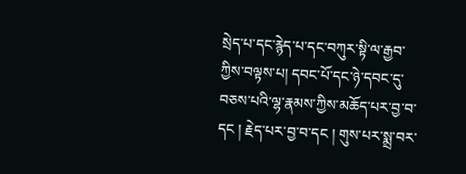སྲེད་པ་དང་རྙེད་པ་དང་བཀུར་སྟི་ལ་རྒྱབ་ཀྱིས་བལྟས་པ། དབང་པོ་དང་ཉེ་དབང་དུ་བཅས་པའི་ལྷ་རྣམས་ཀྱིས་མཆོད་པར་བྱ་བ་དང ། རྗེད་པར་བྱ་བ་དང ། གུས་པར་སྨྲ་བར་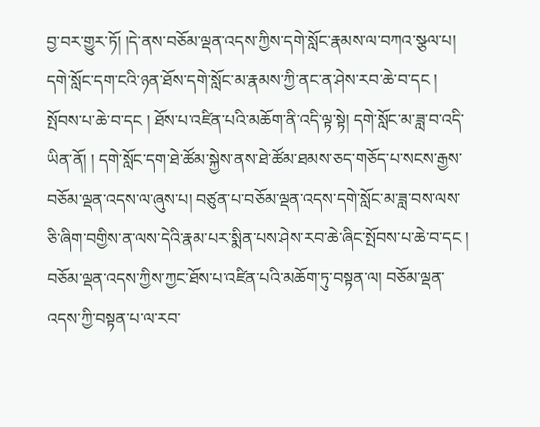བྱ་བར་གྱུར་ཏོ། །དེ་ནས་བཅོམ་ལྡན་འདས་ཀྱིས་དགེ་སློང་རྣམས་ལ་བཀའ་སྩལ་པ། དགེ་སློང་དག་ངའི་ཉན་ཐོས་དགེ་སློང་མ་རྣམས་ཀྱི་ནང་ན་ཤེས་རབ་ཆེ་བ་དང ། སྤོབས་པ་ཆེ་བ་དང ། ཐོས་པ་འཛིན་པའི་མཆོག་ནི་འདི་ལྟ་སྟེ། དགེ་སློང་མ་ཟླ་བ་འདི་ཡིན་ནོ། ། དགེ་སློང་དག་ཐེ་ཚོམ་སྐྱེས་ནས་ཐེ་ཚོམ་ཐམས་ཅད་གཅོད་པ་སངས་རྒྱས་བཅོམ་ལྡན་འདས་ལ་ཞུས་པ། བཙུན་པ་བཅོམ་ལྡན་འདས་དགེ་སློང་མ་ཟླ་བས་ལས་ཅི་ཞིག་བགྱིས་ན་ལས་དེའི་རྣམ་པར་སྨིན་པས་ཤེས་རབ་ཆེ་ཞིང་སྤོབས་པ་ཆེ་བ་དང ། བཅོམ་ལྡན་འདས་ཀྱིས་ཀྱང་ཐོས་པ་འཛིན་པའི་མཆོག་ཏུ་བསྟན་ལ། བཅོམ་ལྡན་འདས་ཀྱི་བསྟན་པ་ལ་རབ་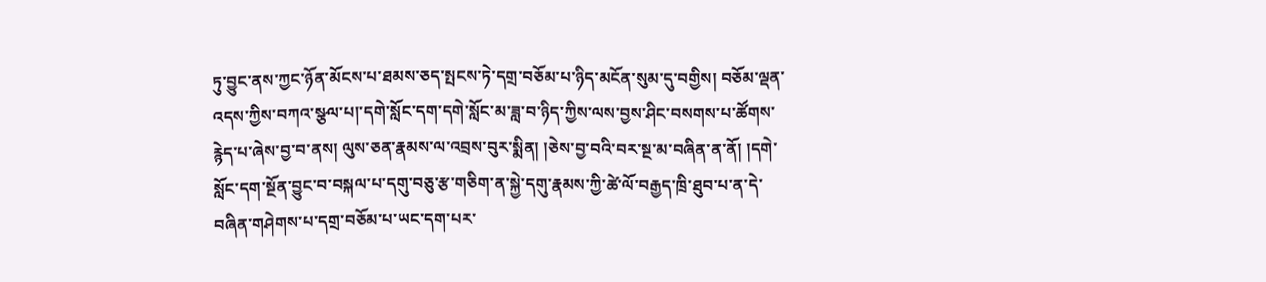ཏུ་བྱུང་ནས་ཀྱང་ཉོན་མོངས་པ་ཐམས་ཅད་སྤངས་ཏེ་དགྲ་བཅོམ་པ་ཉིད་མངོན་སུམ་དུ་བགྱིས། བཅོམ་ལྡན་འདས་ཀྱིས་བཀའ་སྩལ་པ།་དགེ་སློང་དག་དགེ་སློང་མ་ཟླ་བ་ཉིད་ཀྱིས་ལས་བྱས་ཤིང་བསགས་པ་ཚོགས་རྙེད་པ་ཞེས་བྱ་བ་ནས། ལུས་ཅན་རྣམས་ལ་འབྲས་བུར་སྨིན། །ཅེས་བྱ་བའི་བར་སྔ་མ་བཞིན་ན་ནོ། །དགེ་སློང་དག་སྔོན་བྱུང་བ་བསྐལ་པ་དགུ་བཅུ་རྩ་གཅིག་ན་སྐྱེ་དགུ་རྣམས་ཀྱི་ཚེ་ལོ་བརྒྱད་ཁྲི་ཐུབ་པ་ན་དེ་བཞིན་གཤེགས་པ་དགྲ་བཅོམ་པ་ཡང་དག་པར་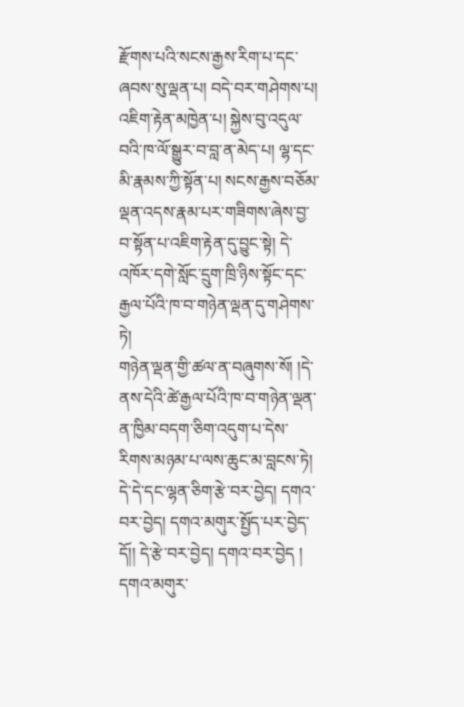རྫོགས་པའི་སངས་རྒྱས་རིག་པ་དང་ཞབས་སུ་ལྡན་པ། བདེ་བར་གཤེགས་པ། འཇིག་རྟེན་མཁྱེན་པ། སྐྱེས་བུ་འདུལ་བའི་ཁ་ལོ་སྒྱུར་བ་བླ་ན་མེད་པ། ལྷ་དང་མི་རྣམས་ཀྱི་སྟོན་པ། སངས་རྒྱས་བཅོམ་ལྡན་འདས་རྣམ་པར་གཟིགས་ཞེས་བྱ་བ་སྟོན་པ་འཇིག་རྟེན་དུ་བྱུང་སྟེ། དེ་འཁོར་དགེ་སློང་དྲུག་ཁྲི་ཉིས་སྟོང་དང་རྒྱལ་པོའི་ཁ་བ་གཉེན་ལྡན་དུ་གཤེགས་ཏེ།
གཉེན་ལྡན་གྱི་ཚལ་ན་བཞུགས་སོ། །དེ་ནས་དེའི་ཚེ་རྒྱལ་པོའི་ཁ་བ་གཉེན་ལྡན་ན་ཁྱིམ་བདག་ཅིག་འདུག་པ་དེས་རིགས་མཉམ་པ་ལས་ཆུང་མ་བླངས་ཏེ། དེ་དེ་དང་ལྷན་ཅིག་རྩེ་བར་བྱེད། དགའ་བར་བྱེད། དགའ་མགུར་སྤྱོད་པར་བྱེད་དོ།། དེ་རྩེ་བར་བྱེད། དགའ་བར་བྱེད ། དགའ་མགུར་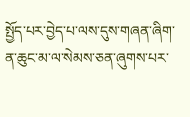སྤྱོད་པར་བྱེད་པ་ལས་དུས་གཞན་ཞིག་ན་ཆུང་མ་ལ་སེམས་ཅན་ཞུགས་པར་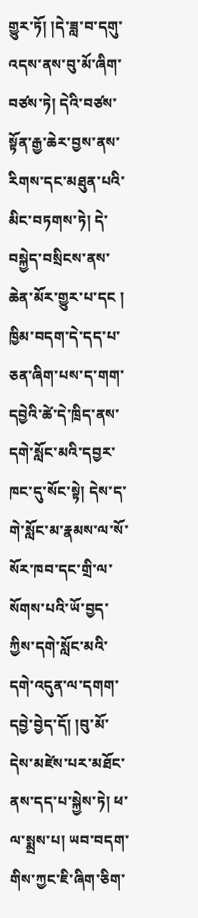གྱུར་ཏོ། །དེ་ཟླ་བ་དགུ་འདས་ནས་བུ་མོ་ཞིག་བཙས་ཏེ། དེའི་བཙས་སྟོན་རྒྱ་ཆེར་བྱས་ནས་རིགས་དང་མཐུན་པའི་མིང་བཏགས་ཏེ། དེ་བསྐྱེད་བསྲིངས་ནས་ཆེན་མོར་གྱུར་པ་དང ། ཁྱིམ་བདག་དེ་དད་པ་ཅན་ཞིག་པས་ད་གག་དབྱེའི་ཚེ་དེ་ཁྲིད་ནས་དགེ་སློང་མའི་དབྱར་ཁང་དུ་སོང་སྟེ། དེས་ད་གེ་སློང་མ་རྣམས་ལ་སོ་སོར་ཁབ་དང་གྲི་ལ་སོགས་པའི་ཡོ་བྱད་ཀྱིས་དགེ་སློང་མའི་དགེ་འདུན་ལ་དགག་དབྱེ་བྱེད་དོ། །བུ་མོ་དེས་མཛེས་པར་མཐོང་ནས་དད་པ་སྐྱེས་ཏེ། ཕ་ལ་སྨྲས་པ། ཡབ་བདག་གིས་ཀྱང་ཇི་ཞིག་ཅིག་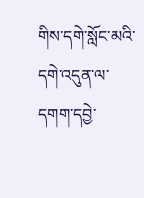གིས་དགེ་སློང་མའི་དགེ་འདུན་ལ་དགག་དབྱེ་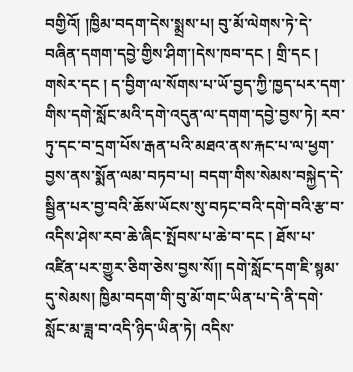བགྱིའོ། །ཁྱིམ་བདག་དེས་སྨྲས་པ། བུ་མོ་ལེགས་ཏེ་དེ་བཞིན་དགག་དབྱེ་གྱིས་ཤིག་།དེས་ཁབ་དང ། གྲི་དང ། གསེར་དང ། ད་བྱིག་ལ་སོགས་པ་ཡོ་བྱད་ཀྱི་ཁྱད་པར་དག་གིས་དགེ་སློང་མའི་དགེ་འདུན་ལ་དགག་དབྱེ་བྱས་ཏེ། རབ་ཏུ་དང་བ་དྲག་པོས་རྒན་པའི་མཐའ་ནས་རྐང་པ་ལ་ཕྱག་བྱས་ནས་སྨོན་ལམ་བཏབ་པ། བདག་གིས་སེམས་བསྐྱེད་དེ་སྦྱིན་པར་བྱ་བའི་ཆོས་ཡོངས་སུ་བཏང་བའི་དགེ་བའི་རྩ་བ་འདིས་ཤེས་རབ་ཆེ་ཞིང་སྤོབས་པ་ཆེ་བ་དང ། ཐོས་པ་འཛིན་པར་གྱུར་ཅིག་ཅེས་བྱས་སོ།། དགེ་སློང་དག་ཇི་སྙམ་དུ་སེམས། ཁྱིམ་བདག་གི་བུ་མོ་གང་ཡིན་པ་དེ་ནི་དགེ་སློང་མ་ཟླ་བ་འདི་ཉིད་ཡིན་ཏེ། འདིས་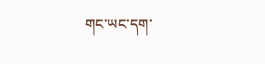གང་ཡང་དག་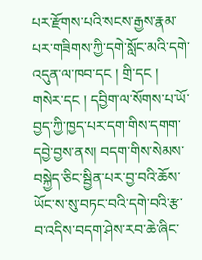པར་རྫོགས་པའི་སངས་རྒྱས་རྣམ་པར་གཟིགས་ཀྱི་དགེ་སློང་མའི་དགེ་འདུན་ལ་ཁབ་དང ། གྲི་དང །
གསེར་དང ། དབྱིག་ལ་སོགས་པ་ཡོ་བྱད་ཀྱི་ཁྱད་པར་དག་གིས་དགག་དབྱེ་བྱས་ནས། བདག་གིས་སེམས་བསྐྱེད་ཅིང་སྦྱིན་པར་བྱ་བའི་ཆོས་ཡོང་ས་སུ་བཏང་བའི་དགེ་བའི་རྩ་བ་འདིས་བདག་ཤེས་རབ་ཆེ་ཞིང་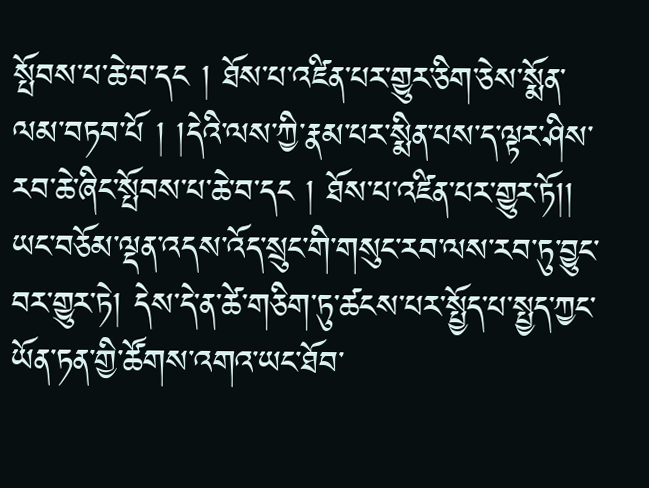སྤོབས་པ་ཆེ་བ་དང ། ཐོས་པ་འཛིན་པར་གྱུར་ཅིག་ཅེས་སྨོན་ལམ་བཏབ་པོ ། །དེའི་ལས་ཀྱི་རྣམ་པར་སྨིན་པས་ད་ལྟར་ཤིས་རབ་ཆེ་ཞིང་སྤོབས་པ་ཆེ་བ་དང ། ཐོས་པ་འཛིན་པར་གྱུར་ཏོ།། ཡང་བཅོམ་ལྡན་འདས་འོད་སྲུང་གི་གསུང་རབ་ལས་རབ་ཏུ་བྱུང་བར་གྱུར་ཏེ། དེས་དེ་ན་ཚེ་གཅིག་ཏུ་ཚངས་པར་སྤྱོད་པ་སྤྱད་ཀྱང་ཡོན་ཏན་གྱི་ཚོགས་འགའ་ཡང་ཐོབ་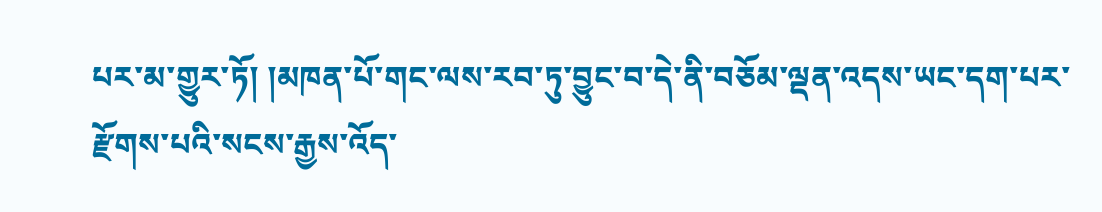པར་མ་གྱུར་ཏོ། །མཁན་པོ་གང་ལས་རབ་ཏུ་བྱུང་བ་དེ་ནི་བཅོམ་ལྡན་འདས་ཡང་དག་པར་རྫོགས་པའི་སངས་རྒྱས་འོད་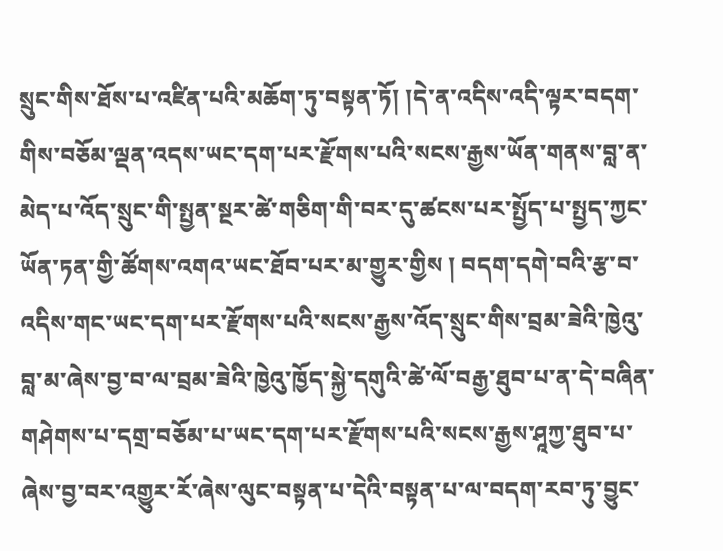སྲུང་གིས་ཐོས་པ་འཛིན་པའི་མཆོག་ཏུ་བསྟན་ཏོ། །དེ་ན་འདིས་འདི་ལྟར་བདག་གིས་བཅོམ་ལྡན་འདས་ཡང་དག་པར་རྫོགས་པའི་སངས་རྒྱས་ཡོན་གནས་བླ་ན་མེད་པ་འོད་སྲུང་གི་སྤྱན་སྔར་ཚེ་གཅིག་གི་བར་དུ་ཚངས་པར་སྤྱོད་པ་སྤྱད་ཀྱང་ཡོན་ཏན་གྱི་ཚོགས་འགའ་ཡང་ཐོབ་པར་མ་གྱུར་གྱིས ། བདག་དགེ་བའི་རྩ་བ་འདིས་གང་ཡང་དག་པར་རྫོགས་པའི་སངས་རྒྱས་འོད་སྲུང་གིས་བྲམ་ཟེའི་ཁྱེའུ་བླ་མ་ཞེས་བྱ་བ་ལ་བྲམ་ཟེའི་ཁྱེའུ་ཁྱོད་སྐྱེ་དགུའི་ཚེ་ལོ་བརྒྱ་ཐུབ་པ་ན་དེ་བཞིན་གཤེགས་པ་དགྲ་བཅོམ་པ་ཡང་དག་པར་རྫོགས་པའི་སངས་རྒྱས་ཤཱཀྱ་ཐུབ་པ་ཞེས་བྱ་བར་འགྱུར་རོ་ཞེས་ལུང་བསྟན་པ་དེའི་བསྟན་པ་ལ་བདག་རབ་ཏུ་བྱུང་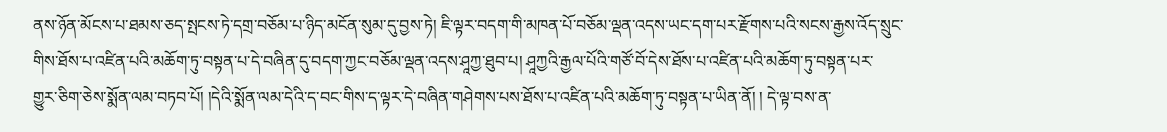ནས་ཉོན་མོངས་པ་ཐམས་ཅད་སྤངས་ཏེ་དགྲ་བཅོམ་པ་ཉིད་མངོན་སུམ་དུ་བྱས་ཏེ། ཇི་ལྟར་བདག་གི་མཁན་པོ་བཅོམ་ལྡན་འདས་ཡང་དག་པར་རྫོགས་པའི་སངས་རྒྱས་འོད་སྲུང་གིས་ཐོས་པ་འཛིན་པའི་མཆོག་ཏུ་བསྟན་པ་དེ་བཞིན་དུ་བདག་ཀྱང་བཅོམ་ལྡན་འདས་ཤཱཀྱ་ཐུབ་པ། ཤཱཀྱའི་རྒྱལ་པོའི་གཙོ་བོ་དེས་ཐོས་པ་འཛིན་པའི་མཆོག་ཏུ་བསྟན་པར་
གྱུར་ཅིག་ཅེས་སྨོན་ལམ་བཏབ་པོ། །དེའི་སྨོན་ལམ་དེའི་ད་བང་གིས་ད་ལྟར་དེ་བཞིན་གཤེགས་པས་ཐོས་པ་འཛིན་པའི་མཆོག་ཏུ་བསྟན་པ་ཡིན་ནོ། ། དེ་ལྟ་བས་ན་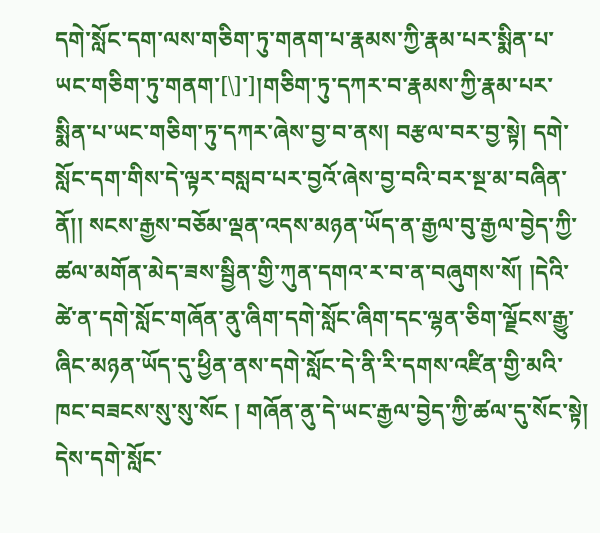དགེ་སློང་དག་ལས་གཅིག་ཏུ་གནག་པ་རྣམས་ཀྱི་རྣམ་པར་སྨིན་པ་ཡང་གཅིག་ཏུ་གནག་[\]་]།གཅིག་ཏུ་དཀར་བ་རྣམས་ཀྱི་རྣམ་པར་སྨིན་པ་ཡང་གཅིག་ཏུ་དཀར་ཞེས་བྱ་བ་ནས། བརྩལ་བར་བྱ་སྟེ། དགེ་སློང་དག་གིས་དེ་ལྟར་བསླབ་པར་བྱའོ་ཞེས་བྱ་བའི་བར་སྔ་མ་བཞིན་ནོ།། སངས་རྒྱས་བཅོམ་ལྡན་འདས་མཉན་ཡོད་ན་རྒྱལ་བུ་རྒྱལ་བྱེད་ཀྱི་ཚལ་མགོན་མེད་ཟས་སྦྱིན་གྱི་ཀུན་དགའ་ར་བ་ན་བཞུགས་སོ། །དེའི་ཚེ་ན་དགེ་སློང་གཞོན་ནུ་ཞིག་དགེ་སློང་ཞིག་དང་ལྷན་ཅིག་ལྗོངས་རྒྱུ་ཞིང་མཉན་ཡོད་དུ་ཕྱིན་ནས་དགེ་སློང་དེ་ནི་རི་དགས་འཛིན་གྱི་མའི་ཁང་བཟངས་སུ་སུ་སོང ། གཞོན་ནུ་དེ་ཡང་རྒྱལ་བྱེད་ཀྱི་ཚལ་དུ་སོང་སྟེ། དེས་དགེ་སློང་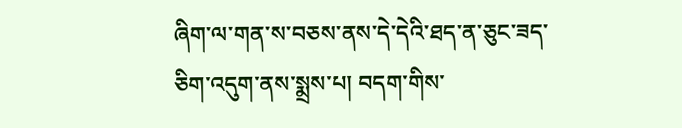ཞིག་ལ་གན་ས་བཅས་ནས་དེ་དེའི་ཐད་ན་ཅུང་ཟད་ཅིག་འདུག་ནས་སྨྲས་པ། བདག་གིས་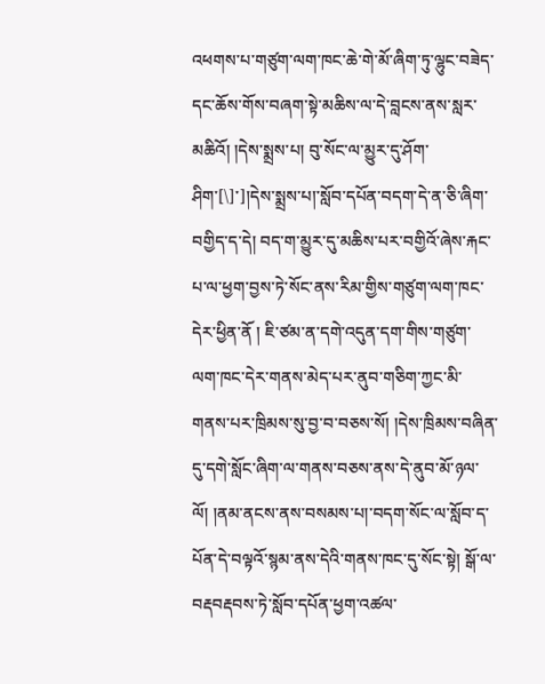འཕགས་པ་གཙུག་ལག་ཁང་ཆེ་གེ་མོ་ཞིག་ཏུ་ལྷུང་བཟེད་དང་ཆོས་གོས་བཞག་སྟེ་མཆིས་ལ་དེ་བླངས་ནས་སླར་མཆིའོ། །དེས་སྨྲས་པ། བུ་སོང་ལ་མྱུར་དུ་ཤོག་ཤིག་[\]་]།དེས་སྨྲས་པ།་སློབ་དཔོན་བདག་དེ་ན་ཅི་ཞིག་བགྱིད་ད་དེ། བད་ག་མྱུར་དུ་མཆིས་པར་བགྱིའོ་ཞེས་རྐང་པ་ལ་ཕྱག་བྱས་ཏེ་སོང་ནས་རིམ་གྱིས་གཙུག་ལག་ཁང་དེར་ཕྱིན་ནོ ། ཇི་ཙམ་ན་དགེ་འདུན་དག་གིས་གཙུག་ལག་ཁང་དེར་གནས་མེད་པར་ནུབ་གཅིག་ཀྱང་མི་གནས་པར་ཁྲིམས་སུ་བྱ་བ་བཅས་སོ། །དེས་ཁྲིམས་བཞིན་དུ་དགེ་སློང་ཞིག་ལ་གནས་བཅས་ནས་དེ་ནུབ་མོ་ཉལ་ལོ། །ནམ་ནངས་ནས་བསམས་པ།་བདག་སོང་ལ་སློབ་ད་པོན་དེ་བལྟའོ་སྙམ་ནས་དེའི་གནས་ཁང་དུ་སོང་སྟེ། སྒོ་ལ་བརྡབརྡབས་ཏེ་སློབ་དཔོན་ཕྱག་འཚལ་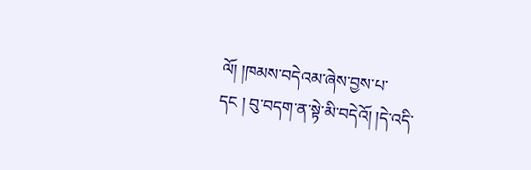ལོ། །ཁམས་བདེའམ་ཞེས་བྱས་པ་
དང ། བུ་བདག་ན་སྟེ་མི་བདེའོ། །དེ་འདི་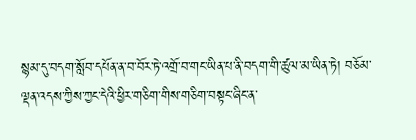སྙམ་དུ་བདག་སློབ་དཔོན་ན་བ་བོར་ཏེ་འགྲོ་བ་གང་ཡིན་པ་ནི་བདག་གི་ཚུལ་མ་ཡིན་ཏེ། བཅོམ་ལྡན་འདས་ཀྱིས་ཀྱང་དེའི་ཕྱིར་གཅིག་གིས་གཅིག་བསྟང་ཞིང་ན་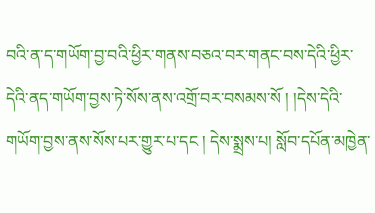བའི་ན་ད་གཡོག་བྱ་བའི་ཕྱིར་གནས་བཅའ་བར་གནང་བས་དེའི་ཕྱིར་དེའི་ནད་གཡོག་བྱས་ཏེ་སོས་ནས་འགྲོ་བར་བསམས་སོ ། །དེས་དེའི་གཡོག་བྱས་ནས་སོས་པར་གྱུར་པ་དང ། དེས་སྨྲས་པ། སློབ་དཔོན་མཁྱེན་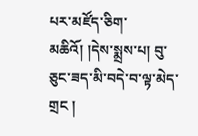པར་མཛོད་ཅིག་མཆིའོ། །དེས་སྨྲས་པ། བུ་ཅུང་ཟད་མི་བདེ་བ་ལྟ་མེད་གྲང །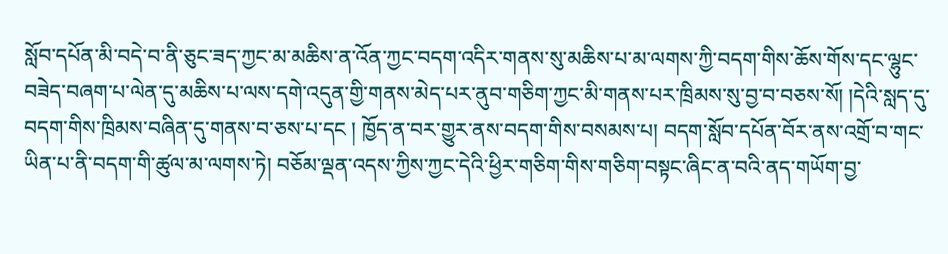སློབ་དཔོན་མི་བདེ་བ་ནི་ཅུང་ཟད་ཀྱང་མ་མཆིས་ན་འོན་ཀྱང་བདག་འདིར་གནས་སུ་མཆིས་པ་མ་ལགས་ཀྱི་བདག་གིས་ཆོས་གོས་དང་ལྷུང་བཟེད་བཞག་པ་ལེན་དུ་མཆིས་པ་ལས་དགེ་འདུན་གྱི་གནས་མེད་པར་ནུབ་གཅིག་ཀྱང་མི་གནས་པར་ཁྲིམས་སུ་བྱ་བ་བཅས་སོ། །དེའི་སླད་དུ་བདག་གིས་ཁྲིམས་བཞིན་དུ་གནས་བ་ཅས་པ་དང ། ཁྱོད་ན་བར་གྱུར་ནས་བདག་གིས་བསམས་པ། བདག་སློབ་དཔོན་བོར་ནས་འགྲོ་བ་གང་ཡིན་པ་ནི་བདག་གི་ཚུལ་མ་ལགས་ཏེ། བཅོམ་ལྡན་འདས་ཀྱིས་ཀྱང་དེའི་ཕྱིར་གཅིག་གིས་གཅིག་བསྟང་ཞིང་ན་བའི་ནད་གཡོག་བྱ་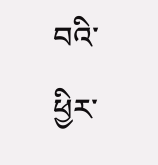བའི་ཕྱིར་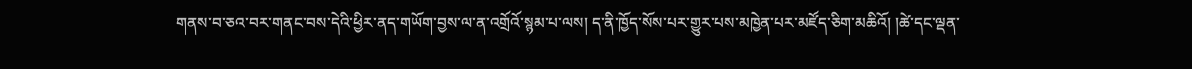གནས་བ་ཅའ་བར་གནང་བས་དེའི་ཕྱིར་ནད་གཡོག་བྱས་ལ་ན་འགྲོའོ་སྙམ་པ་ལས། ད་ནི་ཁྱོད་སོས་པར་གྱུར་པས་མཁྱེན་པར་མཛོད་ཅིག་མཆིའོ། །ཚེ་དང་ལྡན་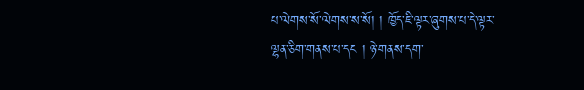པ་ལེགས་སོ་ལེགས་ས་སོ། ། ཁྱོད་ཇི་ལྟར་ཞུགས་པ་དེ་ལྟར་ལྷན་ཅིག་གནས་པ་དང ། ཉེ་གནས་དག་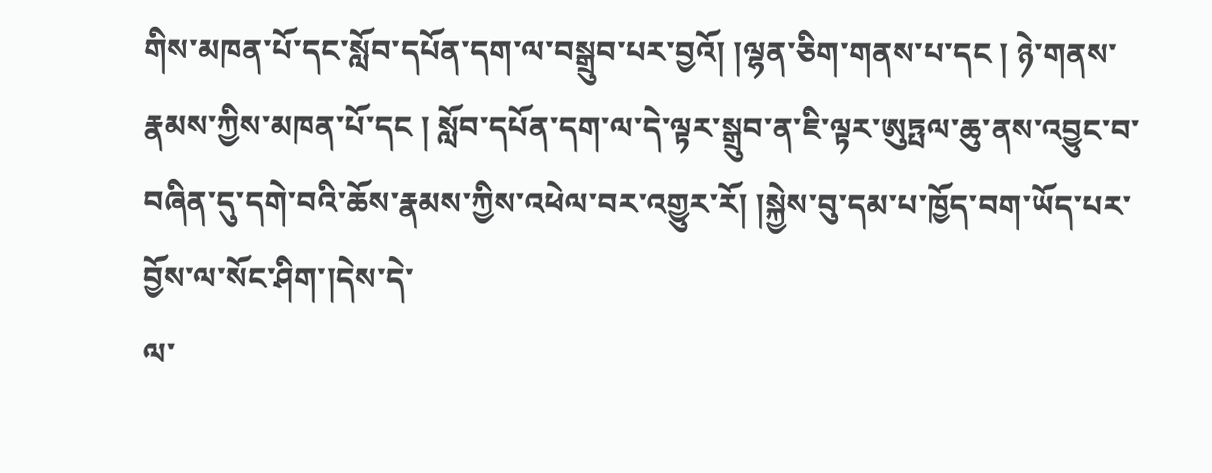གིས་མཁན་པོ་དང་སློབ་དཔོན་དག་ལ་བསྒྲུབ་པར་བྱའོ། །ལྷན་ཅིག་གནས་པ་དང ། ཉེ་གནས་རྣམས་ཀྱིས་མཁན་པོ་དང ། སློབ་དཔོན་དག་ལ་དེ་ལྟར་སྒྲུབ་ན་ཇི་ལྟར་ཨུཏྤལ་ཆུ་ནས་འབྱུང་བ་བཞིན་དུ་དགེ་བའི་ཆོས་རྣམས་ཀྱིས་འཕེལ་བར་འགྱུར་རོ། །སྐྱེས་བུ་དམ་པ་ཁྱོད་བག་ཡོད་པར་བྱོས་ལ་སོང་ཤིག་།དེས་དེ་
ལ་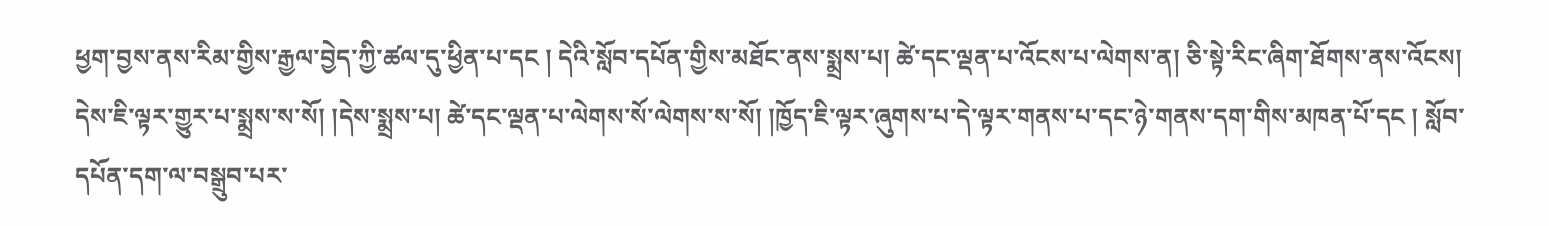ཕྱག་བྱས་ནས་རིམ་གྱིས་རྒྱལ་བྱེད་ཀྱི་ཚལ་དུ་ཕྱིན་པ་དང ། དེའི་སློབ་དཔོན་གྱིས་མཐོང་ནས་སྨྲས་པ། ཚེ་དང་ལྡན་པ་འོངས་པ་ལེགས་ན། ཅི་སྟེ་རིང་ཞིག་ཐོགས་ནས་འོངས། དེས་ཇི་ལྟར་གྱུར་པ་སྨྲས་ས་སོ། །དེས་སྨྲས་པ། ཚེ་དང་ལྡན་པ་ལེགས་སོ་ལེགས་ས་སོ། །ཁྱོད་ཇི་ལྟར་ཞུགས་པ་དེ་ལྟར་གནས་པ་དང་ཉེ་གནས་དག་གིས་མཁན་པོ་དང ། སློབ་དཔོན་དག་ལ་བསྒྲུབ་པར་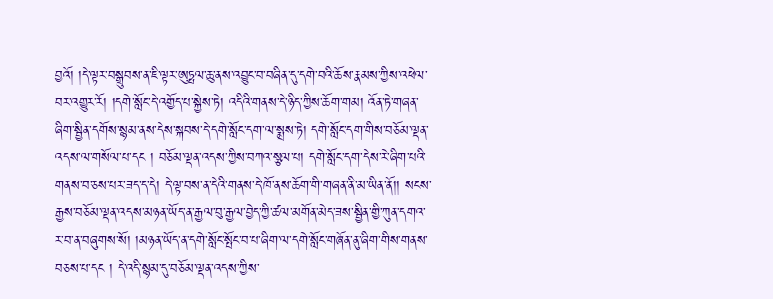བྱའོ། །དེ་ལྟར་བསྒྲུབས་ན་ཇི་ལྟར་ཨུཏྤལ་ཆུ་ནས་འབྱུང་བ་བཞིན་དུ་དགེ་བའི་ཆོས་རྣམས་ཀྱིས་འཕེལ་བར་འགྱུར་རོ། །དགེ་སློང་དེ་འགྱོད་པ་སྐྱེས་ཏེ། འདིའི་གནས་དེ་ཉིད་ཀྱིས་ཆོག་གམ། འོན་ཏེ་གཞན་ཞིག་སྦྱིན་དགོས་སྙམ་ནས་དེས་སྐབས་དེ་དགེ་སློང་དག་ལ་སྨྲས་ཏེ། དགེ་སློང་དག་གིས་བཅོམ་ལྡན་འདས་ལ་གསོལ་པ་དང ། བཅོམ་ལྡན་འདས་ཀྱིས་བཀའ་སྩལ་པ། དགེ་སློང་དག་དེས་རེ་ཞིག་པའི་གནས་བ་ཅས་པར་ཟད་ད་དེ། དེ་ལྟ་བས་ན་དེའི་གནས་དེ་ཁོ་ནས་ཆོག་གི་གཞན་ནི་མ་ཡིན་ནོ།། སངས་རྒྱས་བཅོམ་ལྡན་འདས་མཉན་ཡོད་ན་རྒྱལ་བུ་རྒྱལ་བྱེད་ཀྱི་ཚལ་མགོན་མེད་ཟས་སྦྱིན་གྱི་ཀུན་དགའ་ར་བ་ན་བཞུགས་སོ། །མཉན་ཡོད་ན་དགེ་སློང་སྤོང་བ་པ་ཞིག་ལ་དགེ་སློང་གཞོན་ནུ་ཞིག་གིས་གནས་བཅས་པ་དང ། དེ་འདི་སྙམ་དུ་བཅོམ་ལྡན་འདས་ཀྱིས་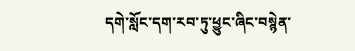དགེ་སློང་དག་རབ་ཏུ་ཕྱུང་ཞིང་བསྙེན་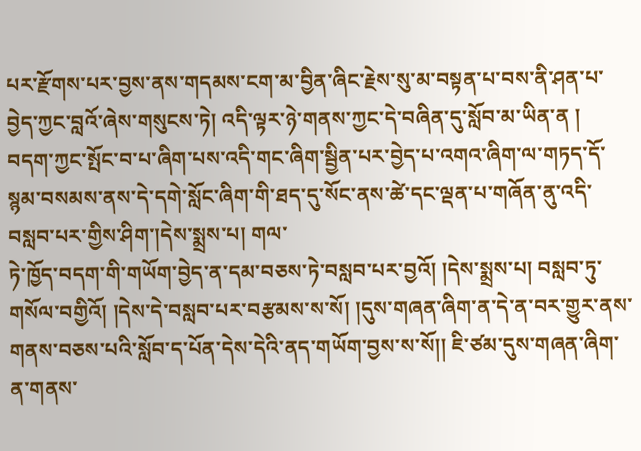པར་རྫོགས་པར་བྱས་ནས་གདམས་ངག་མ་བྱིན་ཞིང་རྗེས་སུ་མ་བསྟན་པ་བས་ནི་ཤན་པ་བྱེད་ཀྱང་བླའོ་ཞེས་གསུངས་ཏེ། འདི་ལྟར་ཉེ་གནས་ཀྱང་དེ་བཞིན་དུ་སློབ་མ་ཡིན་ན ། བདག་ཀྱང་སྤོང་བ་པ་ཞིག་པས་འདི་གང་ཞིག་སྦྱིན་པར་བྱེད་པ་འགའ་ཞིག་ལ་གཏད་དོ་སྙམ་བསམས་ནས་དེ་དགེ་སློང་ཞིག་གི་ཐད་དུ་སོང་ནས་ཚེ་དང་ལྡན་པ་གཞོན་ནུ་འདི་བསླབ་པར་གྱིས་ཤིག་།དེས་སྨྲས་པ། གལ་
ཏེ་ཁྱོད་བདག་གི་གཡོག་བྱེད་ན་དམ་བཅས་ཏེ་བསླབ་པར་བྱའོ། །དེས་སྨྲས་པ། བསླབ་ཏུ་གསོལ་བགྱིའོ། །དེས་དེ་བསླབ་པར་བརྩམས་ས་སོ། །དུས་གཞན་ཞིག་ན་དེ་ན་བར་གྱུར་ནས་གནས་བཅས་པའི་སློབ་ད་པོན་དེས་དེའི་ནད་གཡོག་བྱས་ས་སོ།། ཇི་ཙམ་དུས་གཞན་ཞིག་ན་གནས་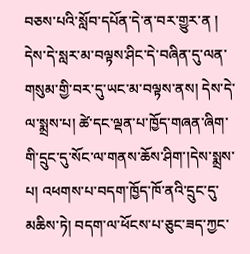བཅས་པའི་སློབ་དཔོན་དེ་ན་བར་གྱུར་ན ། དེས་དེ་སླར་མ་བལྟས་ཤིང་དེ་བཞིན་དུ་ལན་གསུམ་གྱི་བར་དུ་ཡང་མ་བལྟས་ནས། དེས་དེ་ལ་སྨྲས་པ། ཚེ་དང་ལྡན་པ་ཁྱོད་གཞན་ཞིག་གི་དྲུང་དུ་སོང་ལ་གནས་ཆོས་ཤིག་།དེས་སྨྲས་པ། འཕགས་པ་བདག་ཁྱོད་ཁོ་ནའི་དྲུང་དུ་མཆིས་ཏེ། བདག་ལ་ཕོངས་པ་ཅུང་ཟད་ཀྱང་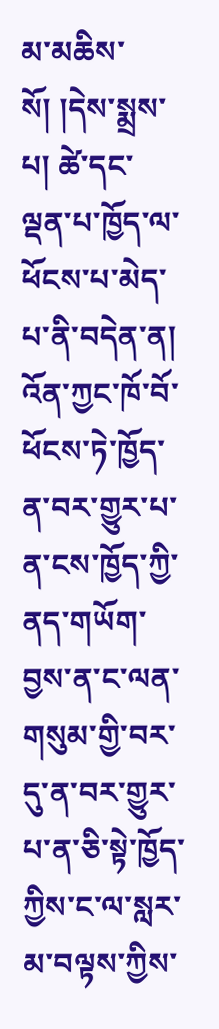མ་མཆིས་སོ། །དེས་སྨྲས་པ། ཚེ་དང་ལྡན་པ་ཁྱོད་ལ་ཕོངས་པ་མེད་པ་ནི་བདེན་ན། འོན་ཀྱང་ཁོ་བོ་ཕོངས་ཏེ་ཁྱོད་ན་བར་གྱུར་པ་ན་ངས་ཁྱོད་ཀྱི་ནད་གཡོག་བྱས་ན་ང་ལན་གསུམ་གྱི་བར་དུ་ན་བར་གྱུར་པ་ན་ཅི་སྟེ་ཁྱོད་ཀྱིས་ང་ལ་སླར་མ་བལྟས་ཀྱིས་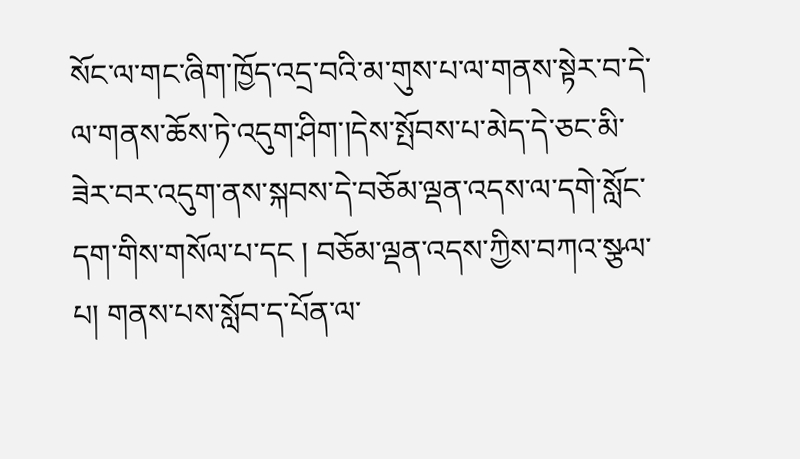སོང་ལ་གང་ཞིག་ཁྱོད་འདྲ་བའི་མ་གུས་པ་ལ་གནས་སྟེར་བ་དེ་ལ་གནས་ཆོས་ཏེ་འདུག་ཤིག་།དེས་སྤོབས་པ་མེད་དེ་ཅང་མི་ཟེར་བར་འདུག་ནས་སྐབས་དེ་བཅོམ་ལྡན་འདས་ལ་དགེ་སློང་དག་གིས་གསོལ་པ་དང ། བཅོམ་ལྡན་འདས་ཀྱིས་བཀའ་སྩལ་པ། གནས་པས་སློབ་ད་པོན་ལ་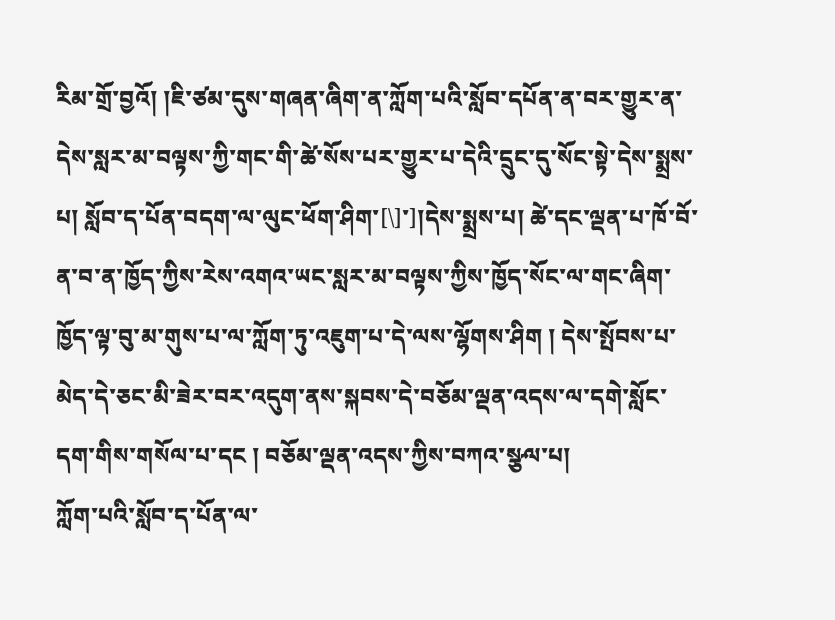རིམ་གྲོ་བྱའོ། །ཇི་ཙམ་དུས་གཞན་ཞིག་ན་ཀློག་པའི་སློབ་དཔོན་ན་བར་གྱུར་ན་དེས་སླར་མ་བལྟས་ཀྱི་གང་གི་ཚེ་སོས་པར་གྱུར་པ་དེའི་དྲུང་དུ་སོང་སྟེ་དེས་སྨྲས་པ། སློབ་ད་པོན་བདག་ལ་ལུང་ཕོག་ཤིག་[\]་]།དེས་སྨྲས་པ། ཚེ་དང་ལྡན་པ་ཁོ་བོ་ན་བ་ན་ཁྱོད་ཀྱིས་རེས་འགའ་ཡང་སླར་མ་བལྟས་ཀྱིས་ཁྱོད་སོང་ལ་གང་ཞིག་ཁྱོད་ལྟ་བུ་མ་གུས་པ་ལ་ཀློག་ཏུ་འཇུག་པ་དེ་ལས་ལྷོགས་ཤིག ། དེས་སྤོབས་པ་མེད་དེ་ཅང་མི་ཟེར་བར་འདུག་ནས་སྐབས་དེ་བཅོམ་ལྡན་འདས་ལ་དགེ་སློང་དག་གིས་གསོལ་པ་དང ། བཅོམ་ལྡན་འདས་ཀྱིས་བཀའ་སྩལ་པ།
ཀློག་པའི་སློབ་ད་པོན་ལ་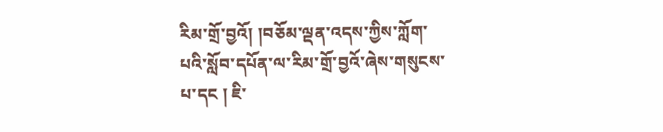རིམ་གྲོ་བྱའོ། །བཅོམ་ལྡན་འདས་ཀྱིས་ཀློག་པའི་སློབ་དཔོན་ལ་རིམ་གྲོ་བྱའོ་ཞེས་གསུངས་པ་དང ། ཇི་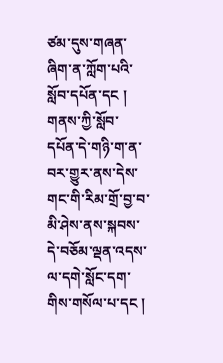ཙམ་དུས་གཞན་ཞིག་ན་ཀློག་པའི་སློབ་དཔོན་དང ། གནས་ཀྱི་སློབ་དཔོན་དེ་གཉི་ག་ན་བར་གྱུར་ནས་དེས་གང་གི་རིམ་གྲོ་བྱ་བ་མི་ཤེས་ནས་སྐབས་དེ་བཅོམ་ལྡན་འདས་ལ་དགེ་སློང་དག་གིས་གསོལ་པ་དང །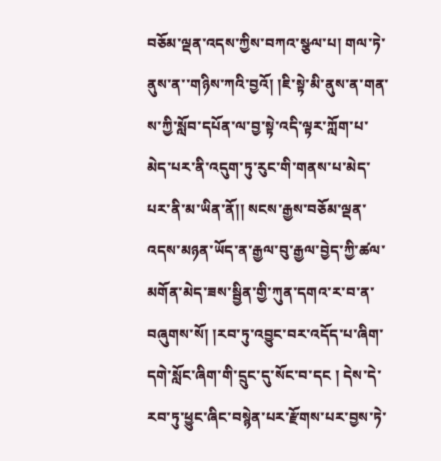བཅོམ་ལྡན་འདས་ཀྱིས་བཀའ་སྩལ་པ། གལ་ཏེ་ནུས་ན་་གཉིས་ཀའི་བྱའོ། །ཇི་སྟེ་མི་ནུས་ན་གན་ས་ཀྱི་སློབ་དཔོན་ལ་བྱ་སྟེ་འདི་ལྟར་ཀློག་པ་མེད་པར་ནི་འདུག་ཏུ་རུང་གི་གནས་པ་མེད་པར་ནི་མ་ཡིན་ནོ།། སངས་རྒྱས་བཅོམ་ལྡན་འདས་མཉན་ཡོད་ན་རྒྱལ་བུ་རྒྱལ་བྱེད་ཀྱི་ཚལ་མགོན་མེད་ཟས་སྦྱིན་གྱི་ཀུན་དགའ་ར་བ་ན་བཞུགས་སོ། །རབ་ཏུ་འབྱུང་བར་འདོད་པ་ཞིག་དགེ་སློང་ཞིག་གི་དྲུང་དུ་སོང་བ་དང ། དེས་དེ་རབ་ཏུ་ཕྱུང་ཞིང་བསྙེན་པར་རྫོགས་པར་བྱས་ཏེ་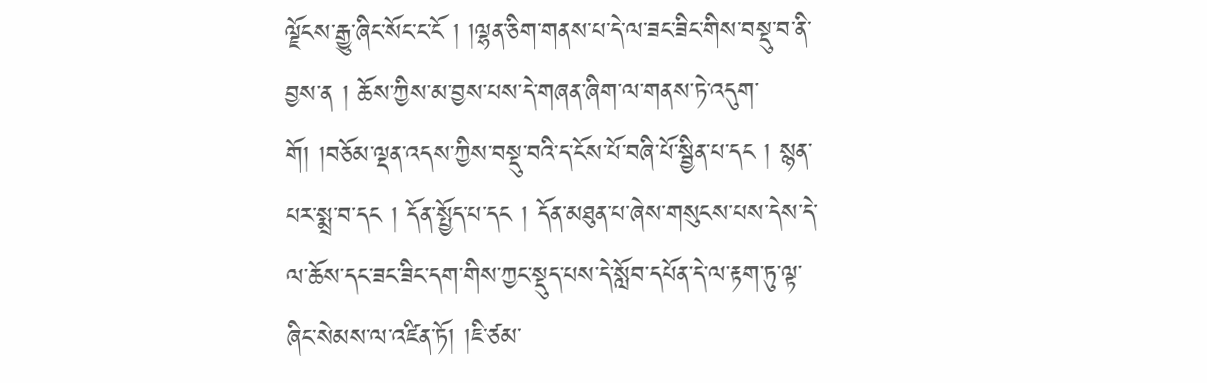ལྗོངས་རྒྱུ་ཞིང་སོང་ང་ངོ ། །ལྷན་ཅིག་གནས་པ་དེ་ལ་ཟང་ཟིང་གིས་བསྡུ་བ་ནི་བྱས་ན ། ཆོས་ཀྱིས་མ་བྱས་པས་དེ་གཞན་ཞིག་ལ་གནས་ཏེ་འདུག་གོ། །བཅོམ་ལྡན་འདས་ཀྱིས་བསྡུ་བའི་ད་ངོས་པོ་བཞི་པོ་སྦྱིན་པ་དང ། སྙན་པར་སྨྲ་བ་དང ། དོན་སྤྱོད་པ་དང ། དོན་མཐུན་པ་ཞེས་གསུངས་པས་དེས་དེ་ལ་ཆོས་དང་ཟང་ཟིང་དག་གིས་ཀྱང་སྡུད་པས་དེ་སློབ་དཔོན་དེ་ལ་རྟག་ཏུ་ལྟ་ཞིང་སེམས་ལ་འཛིན་ཏོ། །ཇི་ཙམ་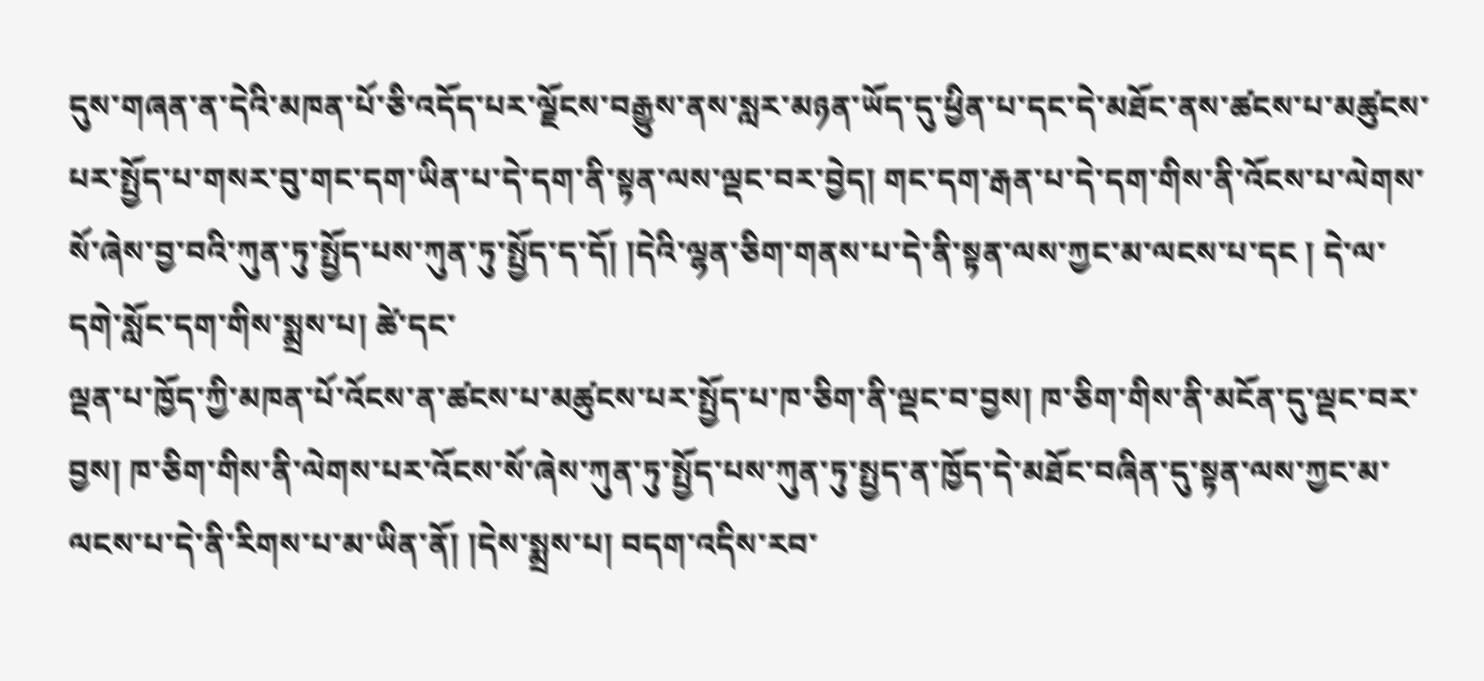དུས་གཞན་ན་དེའི་མཁན་པོ་ཅི་འདོད་པར་ལྗོངས་བརྒྱུས་ནས་སླར་མཉན་ཡོད་དུ་ཕྱིན་པ་དང་དེ་མཐོང་ནས་ཚངས་པ་མཚུངས་པར་སྤྱོད་པ་གསར་བུ་གང་དག་ཡིན་པ་དེ་དག་ནི་སྟན་ལས་ལྡང་བར་བྱེད། གང་དག་རྒན་པ་དེ་དག་གིས་ནི་འོངས་པ་ལེགས་སོ་ཞེས་བྱ་བའི་ཀུན་ཏུ་སྤྱོད་པས་ཀུན་ཏུ་སྤྱོད་ད་དོ། །དེའི་ལྷན་ཅིག་གནས་པ་དེ་ནི་སྟན་ལས་ཀྱང་མ་ལངས་པ་དང ། དེ་ལ་དགེ་སློང་དག་གིས་སྨྲས་པ། ཚེ་དང་
ལྡན་པ་ཁྱོད་ཀྱི་མཁན་པོ་འོངས་ན་ཚངས་པ་མཚུངས་པར་སྤྱོད་པ་ཁ་ཅིག་ནི་ལྡང་བ་བྱས། ཁ་ཅིག་གིས་ནི་མངོན་དུ་ལྡང་བར་བྱས། ཁ་ཅིག་གིས་ནི་ལེགས་པར་འོངས་སོ་ཞེས་ཀུན་ཏུ་སྤྱོད་པས་ཀུན་ཏུ་སྤྱད་ན་ཁྱོད་དེ་མཐོང་བཞིན་དུ་སྟན་ལས་ཀྱང་མ་ལངས་པ་དེ་ནི་རིགས་པ་མ་ཡིན་ནོ། །དེས་སྨྲས་པ། བདག་འདིས་རབ་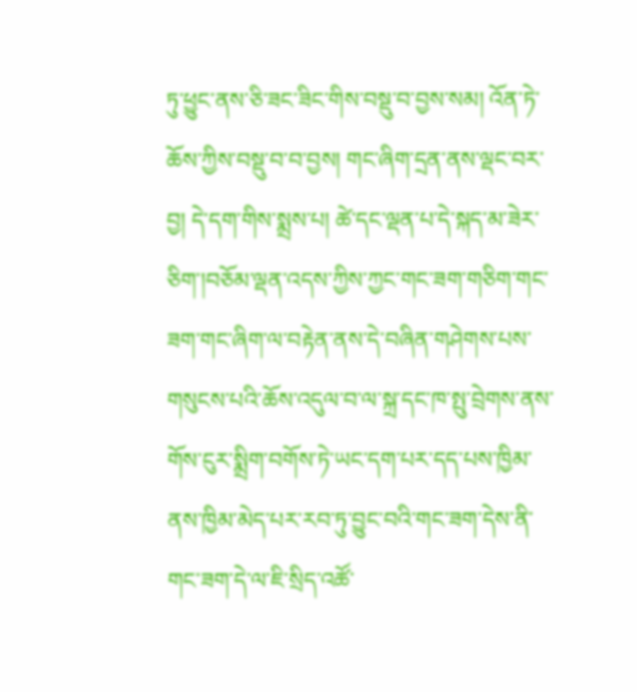ཏུ་ཕྱུང་ནས་ཅི་ཟང་ཟིང་གིས་བསྡུ་བ་བྱས་སམ། འོན་ཏེ་ཆོས་ཀྱིས་བསྡུ་བ་བ་བྱས། གང་ཞིག་དྲན་ནས་ལྡང་བར་བྱ། དེ་དག་གིས་སྨྲས་པ། ཚེ་དང་ལྡན་པ་དེ་སྐད་མ་ཟེར་ཅིག་།བཅོམ་ལྡན་འདས་ཀྱིས་ཀྱང་གང་ཟག་གཅིག་གང་ཟག་གང་ཞིག་ལ་བརྟེན་ནས་དེ་བཞིན་གཤེགས་པས་གསུངས་པའི་ཆོས་འདུལ་བ་ལ་སྐྲ་དང་ཁ་སྤུ་བྲེགས་ནས་གོས་ངུར་སྨྲིག་བགོས་ཏེ་ཡང་དག་པར་དད་པས་ཁྱིམ་ནས་ཁྱིམ་མེད་པར་རབ་ཏུ་བྱུང་བའི་གང་ཟག་དེས་ནི་གང་ཟག་དེ་ལ་ཇི་སྲིད་འཚོ་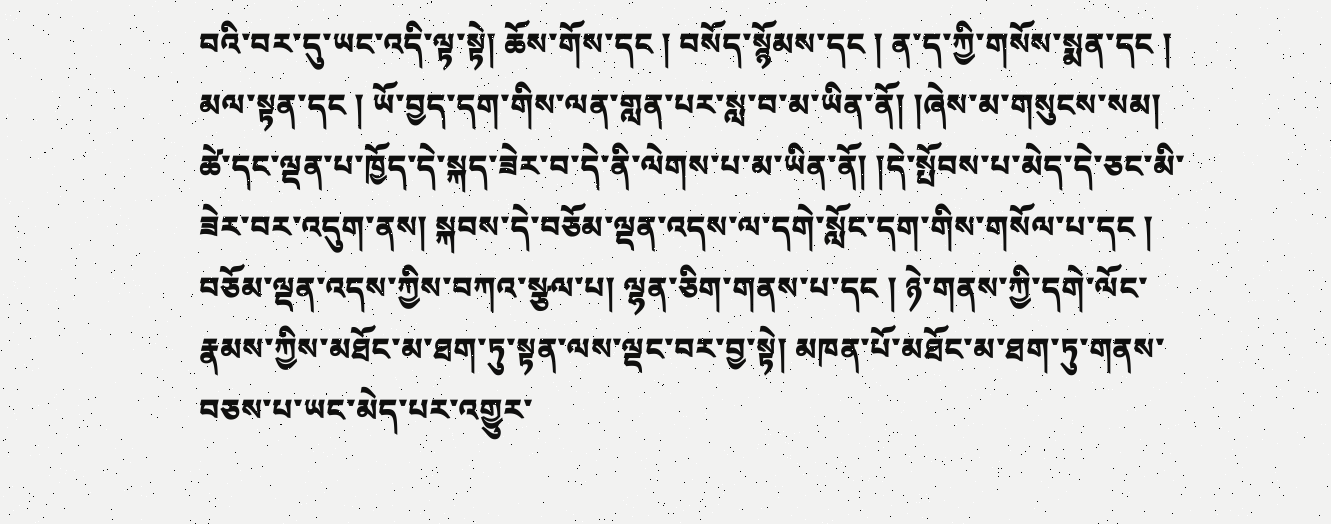བའི་བར་དུ་ཡང་འདི་ལྟ་སྟེ། ཆོས་གོས་དང ། བསོད་སྙོམས་དང ། ན་ད་ཀྱི་གསོས་སྨན་དང ། མལ་སྟན་དང ། ཡོ་བྱད་དག་གིས་ལན་གླན་པར་སླ་བ་མ་ཡིན་ནོ། །ཞེས་མ་གསུངས་སམ། ཚེ་དང་ལྡན་པ་ཁྱོད་དེ་སྐད་ཟེར་བ་དེ་ནི་ལེགས་པ་མ་ཡིན་ནོ། །དེ་སྤོབས་པ་མེད་དེ་ཅང་མི་ཟེར་བར་འདུག་ནས། སྐབས་དེ་བཅོམ་ལྡན་འདས་ལ་དགེ་སློང་དག་གིས་གསོལ་པ་དང ། བཅོམ་ལྡན་འདས་ཀྱིས་བཀའ་སྩལ་པ། ལྷན་ཅིག་གནས་པ་དང ། ཉེ་གནས་ཀྱི་དགེ་ལོང་རྣམས་ཀྱིས་མཐོང་མ་ཐག་ཏུ་སྟན་ལས་ལྡང་བར་བྱ་སྟེ། མཁན་པོ་མཐོང་མ་ཐག་ཏུ་གནས་བཅས་པ་ཡང་མེད་པར་འགྱུར་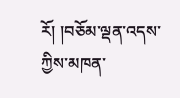རོ། །བཅོམ་ལྡན་འདས་ཀྱིས་མཁན་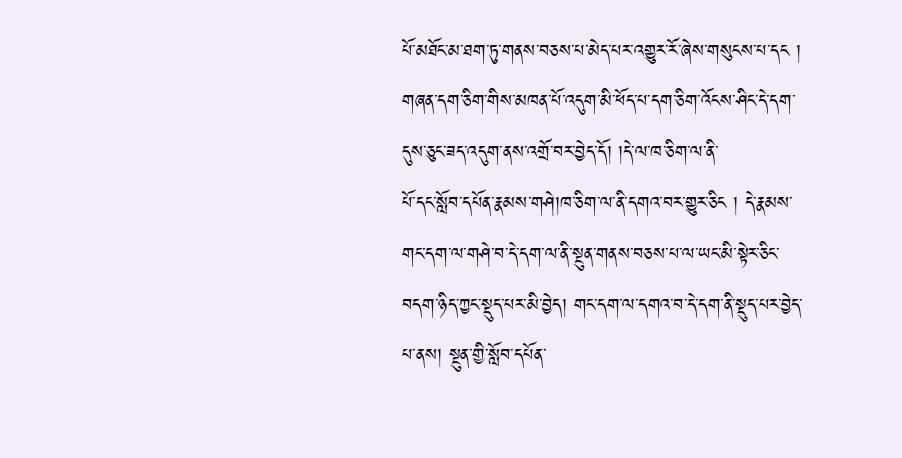པོ་མཐོང་མ་ཐག་ཏུ་གནས་བཅས་པ་མེད་པར་འགྱུར་རོ་ཞེས་གསུངས་པ་དང ། གཞན་དག་ཅིག་གིས་མཁན་པོ་འདུག་མི་ཕོད་པ་དག་ཅིག་འོངས་ཤིང་དེ་དག་དུས་ཅུང་ཟད་འདུག་ནས་འགྲོ་བར་བྱེད་དོ། །དེ་ལ་ཁ་ཅིག་ལ་ནི་
པོ་དང་སློབ་དཔོན་རྣམས་གཤེ།ཁ་ཅིག་ལ་ནི་དགའ་བར་གྱུར་ཅིང ། དེ་རྣམས་གང་དག་ལ་གཤེ་བ་དེ་དག་ལ་ནི་སྔུན་གནས་བཅས་པ་ལ་ཡང་མི་སྟེར་ཅིང་བདག་ཉིད་ཀྱང་སྡུད་པར་མི་བྱེད། གང་དག་ལ་དགའ་བ་དེ་དག་ནི་སྡུད་པར་བྱེད་པ་ནས། སྔུན་གྱི་སློབ་དཔོན་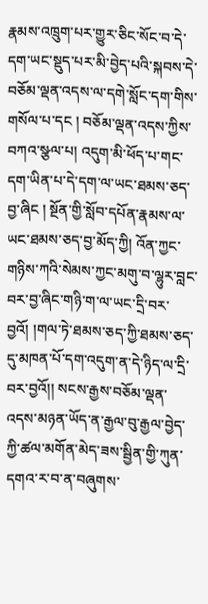རྣམས་འཁྲུག་པར་གྱུར་ཅིང་སོང་བ་དེ་དག་ཡང་སྡུད་པར་མི་བྱེད་པའི་སྐབས་དེ་བཅོམ་ལྡན་འདས་ལ་དགེ་སློང་དག་གིས་གསོལ་པ་དང ། བཅོམ་ལྡན་འདས་ཀྱིས་བཀའ་སྩལ་པ། འདུག་མི་ཕོད་པ་གང་དག་ཡིན་པ་དེ་དག་ལ་ཡང་ཐམས་ཅད་བྱ་ཞིང ། སྔོན་གྱི་སློབ་དཔོན་རྣམས་ལ་ཡང་ཐམས་ཅད་བྱ་མོད་ཀྱི། འོན་ཀྱང་གཉིས་ཀའི་སེམས་ཀྱང་མགུ་བ་ལྷུར་བླང་བར་བྱ་ཞིང་གཉི་ག་ལ་ཡང་དྲི་བར་བྱའོ། །གལ་ཏེ་ཐམས་ཅད་ཀྱི་ཐམས་ཅད་དུ་མཁན་པོ་དག་འདུག་ན་དེ་ཉིད་ལ་དྲི་བར་བྱའོ།། སངས་རྒྱས་བཅོམ་ལྡན་འདས་མཉན་ཡོད་ན་རྒྱལ་བུ་རྒྱལ་བྱེད་ཀྱི་ཚལ་མགོན་མེད་ཟས་སྦྱིན་གྱི་ཀུན་དགའ་ར་བ་ན་བཞུགས་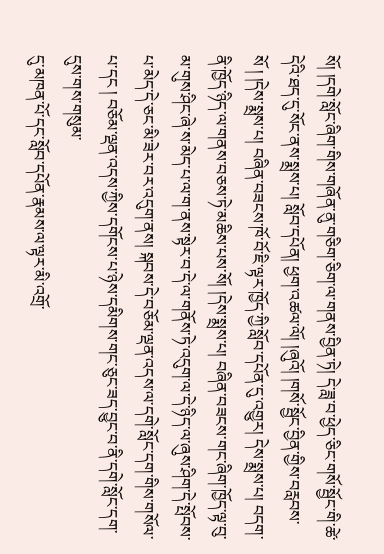སོ། །དགེ་སློང་ཞིག་གིས་གཞོན་ནུ་གཅིག་ཅིག་ལ་གནས་བྱིན་ཏེ། དེ་ཟླ་བ་ཕྱེད་ཅིང་གསོ་སྦྱོང་གི་ཚེ་དེའི་ཐད་དུ་སོང་ནས་སྨྲས་པ། སློབ་དཔོན། ཕྱག་འཚལ་ལོ། །ཞུའོ། །གསོ་སྦྱོང་བྱིན་གྱིས་བརླབས་སོ ། །དེས་སྨྲས་པ། བཞིན་བཟངས་ཁོ་བོ་ཇི་ལྟར་ཁྱོད་ཀྱི་སློབ་དཔོན་དུ་འགྱུར། དེས་སྨྲས་པ། བདག་ནི་ཁྱོད་ཉིད་ལ་གནས་བཅས་ཏེ་མཆིས་པས་སོ། །དེས་སྨྲས་པ། བཞིན་བཟངས་གང་ཞིག་ཁྱོད་ལྟ་བུ་མ་གུས་ཤིང་ཞེ་ས་མེད་པ་ལ་ག་ནས་སྟེར་བ་དེ་ལ་གནོས་ཏེ་འདུག་ལ་དེ་ཉིད་ལ་ཞུས་ཤིག་དེ་སྤོབས་པ་མེད་དེ་ཅང་མི་ཟེར་བར་འདུག་ནས། སྐབས་དེ་བཅོམ་ལྡན་འདས་ལ་དགེ་སློང་དག་གིས་གསོལ་པ་དང ། བཅོམ་ལྡན་འདས་ཀྱིས་དགོངས་པ་ཉེས་དམིགས་གང་ཅུང་ཟད་བྱུང་བ་ནི་དགེ་སློང་དག་དུས་གས་གསུམ་
དུ་མཁན་པོ་དང་སློབ་དཔོན་རྣམས་ལ་ལྟར་མི་འགྲོ་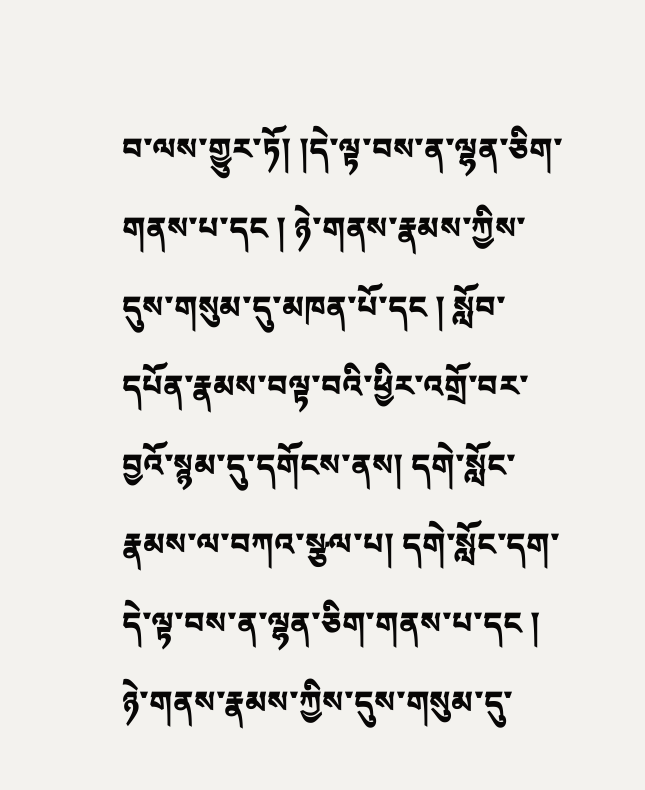བ་ལས་གྱུར་ཏོ། །དེ་ལྟ་བས་ན་ལྷན་ཅིག་གནས་པ་དང ། ཉེ་གནས་རྣམས་ཀྱིས་དུས་གསུམ་དུ་མཁན་པོ་དང ། སློབ་དཔོན་རྣམས་བལྟ་བའི་ཕྱིར་འགྲོ་བར་བྱའོ་སྙམ་དུ་དགོངས་ནས། དགེ་སློང་རྣམས་ལ་བཀའ་སྩལ་པ། དགེ་སློང་དག་དེ་ལྟ་བས་ན་ལྷན་ཅིག་གནས་པ་དང ། ཉེ་གནས་རྣམས་ཀྱིས་དུས་གསུམ་དུ་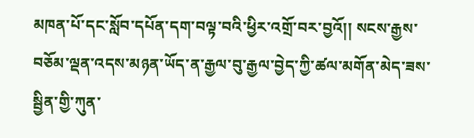མཁན་པོ་དང་སློབ་དཔོན་དག་བལྟ་བའི་ཕྱིར་འགྲོ་བར་བྱའོ།། སངས་རྒྱས་བཅོམ་ལྡན་འདས་མཉན་ཡོད་ན་རྒྱལ་བུ་རྒྱལ་བྱེད་ཀྱི་ཚལ་མགོན་མེད་ཟས་སྦྱིན་གྱི་ཀུན་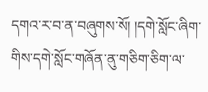དགའ་ར་བ་ན་བཞུགས་སོ། །དགེ་སློང་ཞིག་གིས་དགེ་སློང་གཞོན་ནུ་གཅིག་ཅིག་ལ་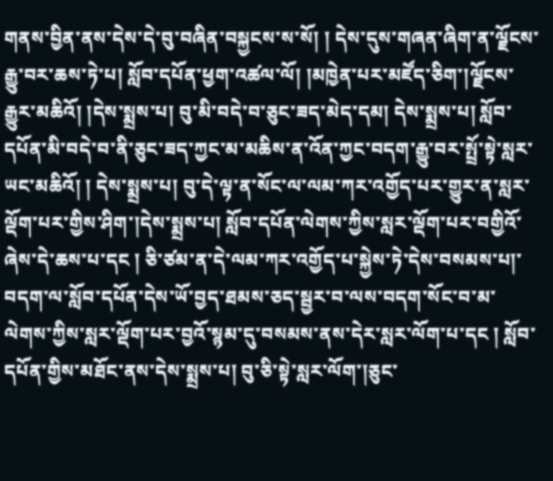གནས་བྱིན་ནས་དེས་དེ་བུ་བཞིན་བསྐྱངས་ས་སོ། ། དེས་དུས་གཞན་ཞིག་ན་ལྗོངས་རྒྱུ་བར་ཆས་ཏེ་པ། སློབ་དཔོན་ཕྱག་འཚལ་ལོ། །མཁྱེན་པར་མཛོད་ཅིག་།ལྗོངས་རྒྱུར་མཆིའོ། །དེས་སྨྲས་པ། བུ་མི་བདེ་བ་ཅུང་ཟད་མེད་དམ། དེས་སྨྲས་པ། སློབ་དཔོན་མི་བདེ་བ་ནི་ཅུང་ཟད་ཀྱང་མ་མཆིས་ན་འོན་ཀྱང་བདག་རྒྱུ་བར་སྤྲོ་སྟེ་སླར་ཡང་མཆིའོ། ། དེས་སྨྲས་པ། བུ་དེ་ལྟ་ན་སོང་ལ་ལམ་ཀར་འགྱོད་པར་གྱུར་ན་སླར་ལྡོག་པར་གྱིས་ཤིག་།དེས་སྨྲས་པ། སློབ་དཔོན་ལེགས་ཀྱིས་སླར་ལྡོག་པར་བགྱིའོ་ཞེས་དེ་ཆས་པ་དང ། ཅི་ཙམ་ན་དེ་ལམ་ཀར་འགྱོད་པ་སྐྱེས་ཏེ་དེས་བསམས་པ།་བདག་ལ་སློབ་དཔོན་དེས་ཡོ་བྱད་ཐམས་ཅད་སྦྱར་བ་ལས་བདག་སོང་བ་མ་ལེགས་ཀྱིས་སླར་ལྡོག་པར་བྱའོ་སྙམ་དུ་བསམས་ནས་དེར་སླར་ལོག་པ་དང ། སློབ་དཔོན་གྱིས་མཐོང་ནས་དེས་སྨྲས་པ། བུ་ཅི་སྟེ་སླར་ལོག་།ཅུང་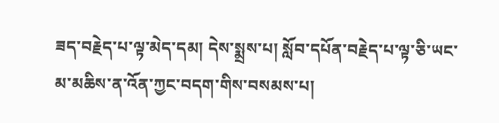ཟད་བརྗེད་པ་ལྟ་མེད་དམ། དེས་སྨྲས་པ། སློབ་དཔོན་བརྗེད་པ་ལྟ་ཅི་ཡང་མ་མཆིས་ན་འོན་ཀྱང་བདག་གིས་བསམས་པ།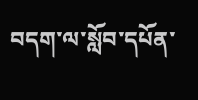བདག་ལ་སློབ་དཔོན་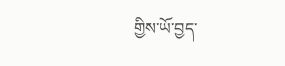གྱིས་ཡོ་བྱད་